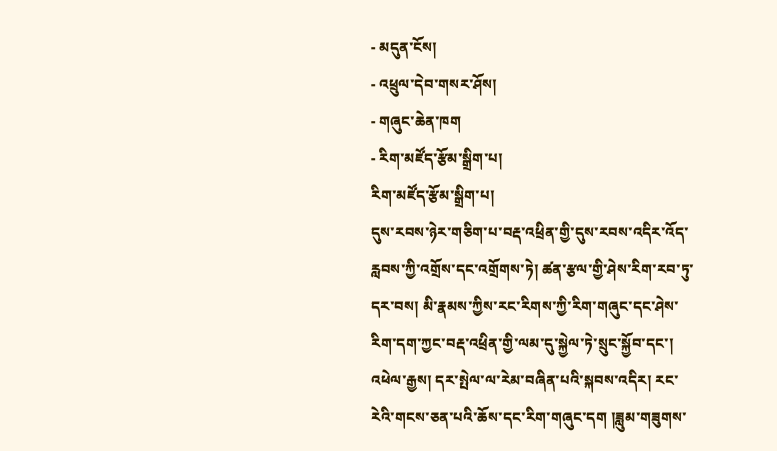- མདུན་ངོས།
- འཕྲུལ་དེབ་གསར་ཤོས།
- གཞུང་ཆེན་ཁག
- རིག་མཛོད་རྩོམ་སྒྲིག་པ།
རིག་མཛོད་རྩོམ་སྒྲིག་པ།
དུས་རབས་ཉེར་གཅིག་པ་བརྡ་འཕྲིན་གྱི་དུས་རབས་འདིར་འོད་རླབས་ཀྱི་འགྲོས་དང་འགྲོགས་ཏེ། ཚན་རྩལ་གྱི་ཤེས་རིག་རབ་ཏུ་དར་བས། མི་རྣམས་ཀྱིས་རང་རིགས་ཀྱི་རིག་གཞུང་དང་ཤེས་རིག་དག་ཀྱང་བརྡ་འཕྲིན་གྱི་ལམ་དུ་སྐྱེལ་ཏེ་སྲུང་སྐྱོབ་དང་། འཕེལ་རྒྱས། དར་སྤེལ་ལ་རེམ་བཞིན་པའི་སྐབས་འདིར། རང་རེའི་གངས་ཅན་པའི་ཆོས་དང་རིག་གཞུང་དག །ཟླུམ་གཟུགས་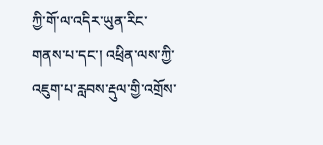ཀྱི་གོ་ལ་འདིར་ཡུན་རིང་གནས་པ་དང་། འཕྲིན་ལས་ཀྱི་འཇུག་པ་རླབས་རྡུལ་གྱི་འགྲོས་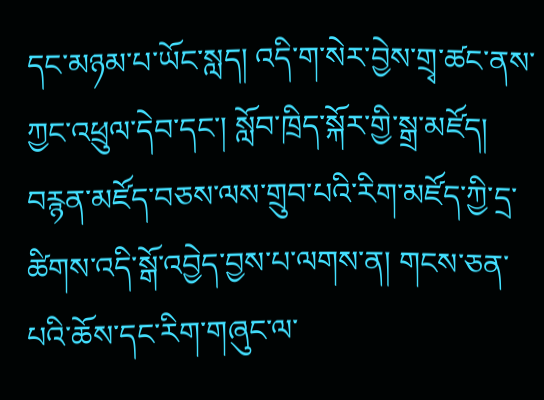དང་མཉམ་པ་ཡོང་སླད། འདི་ག་སེར་བྱེས་གྲྭ་ཚང་ནས་ཀྱང་འཕྲུལ་དེབ་དང་། སློབ་ཁྲིད་སྐོར་གྱི་སྒྲ་མཛོད། བརྙན་མཛོད་བཅས་ལས་གྲུབ་པའི་རིག་མཛོད་ཀྱི་དྲ་ཚིགས་འདི་སྒོ་འབྱེད་བྱས་པ་ལགས་ན། གངས་ཅན་པའི་ཆོས་དང་རིག་གཞུང་ལ་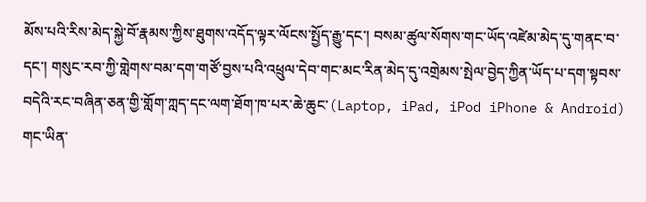མོས་པའི་རིས་མེད་སྐྱེ་བོ་རྣམས་ཀྱིས་ཐུགས་འདོད་ལྟར་ལོངས་སྤྱོད་རྒྱུ་དང་། བསམ་ཚུལ་སོགས་གང་ཡོད་འཛེམ་མེད་དུ་གནང་བ་དང་། གསུང་རབ་ཀྱི་གླེགས་བམ་དག་གཙོ་བྱས་པའི་འཕྲུལ་དེབ་གང་མང་རིན་མེད་དུ་འགྲེམས་སྤེལ་བྱེད་ཀྱིན་ཡོད་པ་དག་སྟབས་བདེའི་རང་བཞིན་ཅན་གྱི་གློག་ཀླད་དང་ལག་ཐོག་ཁ་པར་ཆེ་ཆུང་(Laptop, iPad, iPod iPhone & Android) གང་ཡིན་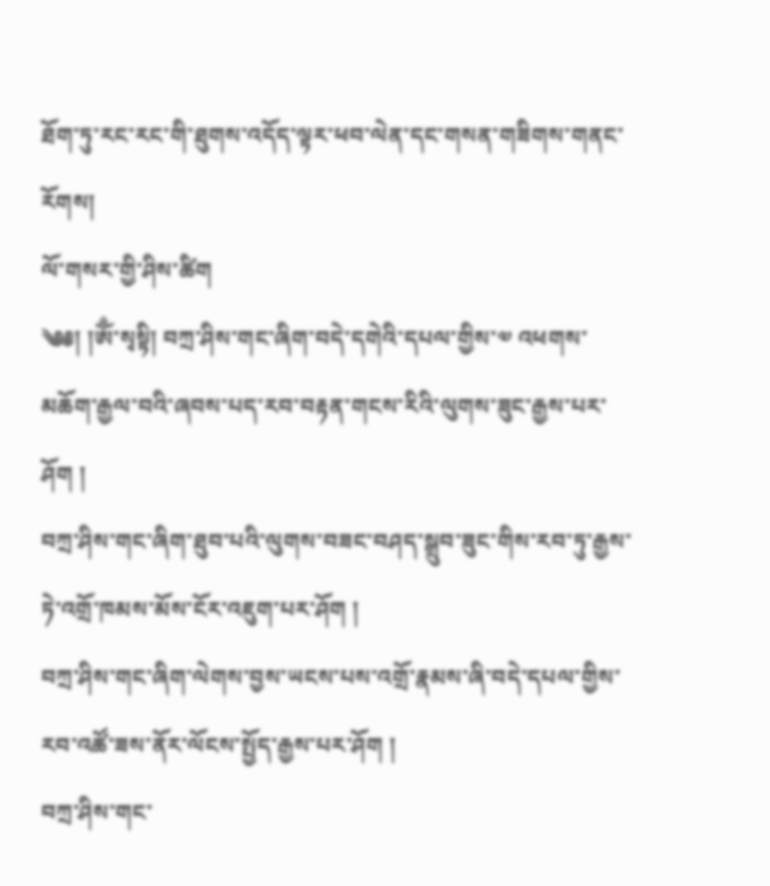ཐོག་ཏུ་རང་རང་གི་ཐུགས་འདོད་ལྟར་ཕབ་ལེན་དང་གསན་གཟིགས་གནང་རོགས།
ལོ་གསར་གྱི་ཤིས་ཚིག
༄༅། །ཨོྃ་སྭསྟི། བཀྲ་ཤིས་གང་ཞིག་བདེ་དགེའི་དཔལ་གྱིས་༧ འཕགས་མཆོག་རྒྱལ་བའི་ཞབས་པད་རབ་བརྟན་གངས་རིའི་ལུགས་ཟུང་རྒྱས་པར་ཤོག །
བཀྲ་ཤིས་གང་ཞིག་ཐུབ་པའི་ལུགས་བཟང་བཤད་སྒྲུབ་ཟུང་གིས་རབ་ཏུ་རྒྱས་ཏེ་འགྲོ་ཁམས་མོས་ངོར་འཇུག་པར་ཤོག །
བཀྲ་ཤིས་གང་ཞིག་ལེགས་བྱས་ཡངས་པས་འགྲོ་རྣམས་ཞི་བདེ་དཔལ་གྱིས་རབ་འཚོ་ཟས་ནོར་ལོངས་སྤྱོད་རྒྱས་པར་ཤོག །
བཀྲ་ཤིས་གང་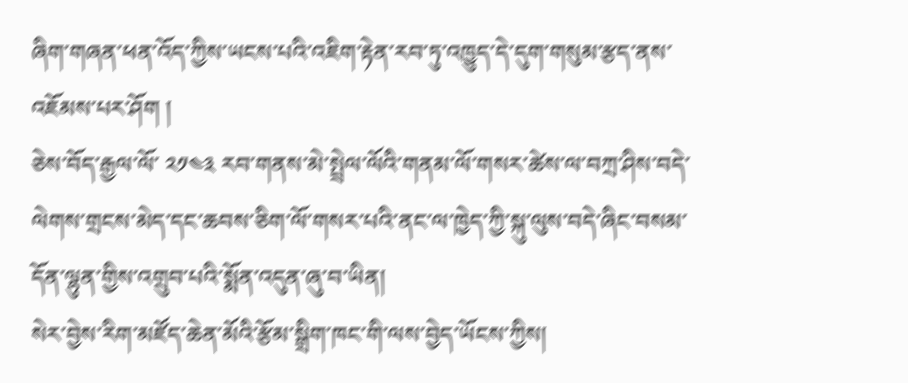ཞིག་གཞན་ཕན་འོད་ཀྱིས་ཡངས་པའི་འཇིག་རྟེན་རབ་ཏུ་འཁྱུད་དེ་དུག་གསུམ་རྩད་ནས་འཇོམས་པར་ཤོག །
ཅེས་བོད་རྒྱལ་ལོ་ ༢༡༤༣ རབ་གནས་མེ་སྤྲེལ་ལོའི་གནམ་ལོ་གསར་ཚེས་ལ་བཀྲ་ཤིས་བདེ་ལེགས་གྲངས་མེད་དང་ཆབས་ཅིག་ལོ་གསར་པའི་ནང་ལ་ཁྱེད་ཀྱི་སྐུ་ལུས་བདེ་ཞིང་བསམ་དོན་ལྷུན་གྱིས་འགྲུབ་པའི་སྨོན་འདུན་ཞུ་བ་ཡིན།
སེར་བྱེས་རིག་མཛོད་ཆེན་མོའི་རྩོམ་སྒྲིག་ཁང་གི་ལས་བྱེད་ཡོངས་ཀྱིས།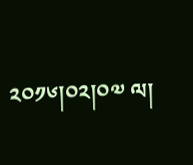༢༠༡༦།༠༢།༠༧ ལ།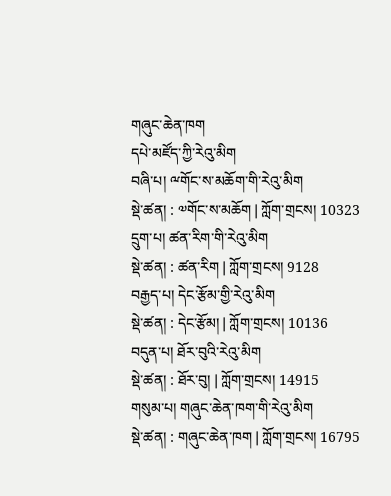གཞུང་ཆེན་ཁག
དཔེ་མཛོད་ཀྱི་རེའུ་མིག
བཞི་པ། ྋགོང་ས་མཆོག་གི་རེའུ་མིག
སྡེ་ཚན། : ༧གོང་ས་མཆོག | ཀློག་གྲངས། 10323
དྲུག་པ། ཚན་རིག་གི་རེའུ་མིག
སྡེ་ཚན། : ཚན་རིག | ཀློག་གྲངས། 9128
བརྒྱད་པ། དེང་རྩོམ་གྱི་རེའུ་མིག
སྡེ་ཚན། : དེང་རྩོམ། | ཀློག་གྲངས། 10136
བདུན་པ། ཐོར་བུའི་རེའུ་མིག
སྡེ་ཚན། : ཐོར་བུ། | ཀློག་གྲངས། 14915
གསུམ་པ། གཞུང་ཆེན་ཁག་གི་རེའུ་མིག
སྡེ་ཚན། : གཞུང་ཆེན་ཁག | ཀློག་གྲངས། 16795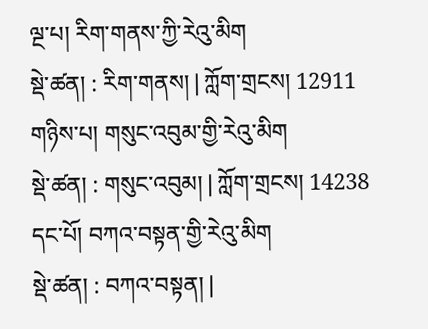ལྔ་པ། རིག་གནས་ཀྱི་རེའུ་མིག
སྡེ་ཚན། : རིག་གནས། | ཀློག་གྲངས། 12911
གཉིས་པ། གསུང་འབུམ་གྱི་རེའུ་མིག
སྡེ་ཚན། : གསུང་འབུམ། | ཀློག་གྲངས། 14238
དང་པོ། བཀའ་བསྟན་གྱི་རེའུ་མིག
སྡེ་ཚན། : བཀའ་བསྟན། |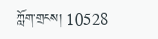ཀློག་གྲངས། 10528